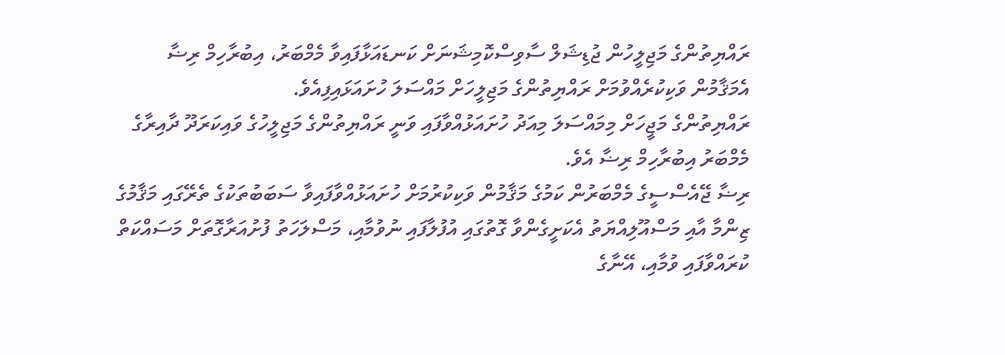ރައްޔިތުންގެ މަޖިލީހުން ޖުޑިޝަލް ސާވިސްކޮމިޝަނަށް ކަނޑައަޅާފައިވާ މެމްބަރު، އިބުރާހިމް ރިޟާ އެމަޤާމުން ވަކިކުރެއްވުމަށް ރައްޔިތުންގެ މަޖިލީހަށް މައްސަލަ ހުށައަޅައިފިއެވެ.
ރައްޔިތުންގެ މަޖީހަށް މިމައްސަލަ މިއަދު ހުށައަޅުއްވާފައި ވަނީ ރައްޔިތުންގެ މަޖިލީހުގެ ވައިކަރަދޫ ދާއިރާގެ މެމްބަރު އިބުރާހިމް ރިޟާ އެވެ.
ރިޟާ ޖޭއެސްސީގެ މެމްބަރުން ކަމުގެ މަޤާމުން ވަކިކުރުމަށް ހުށައަޅުއްވާފައިވާ ސަބަބުތަކުގެ ތެރޭގައި މަޤާމުގެ ޒިންމާ އާއި މަސްއޫލިއްޔަތު އެކަށީގެންވާ ގޮތުގައި އުފުލާފައި ނުވުމާއި، މަސްލަހަތު ފުށުއަރާގޮތަށް މަސައްކަތް ކުރައްވާފައި ވުމާއި، އޭނާގެ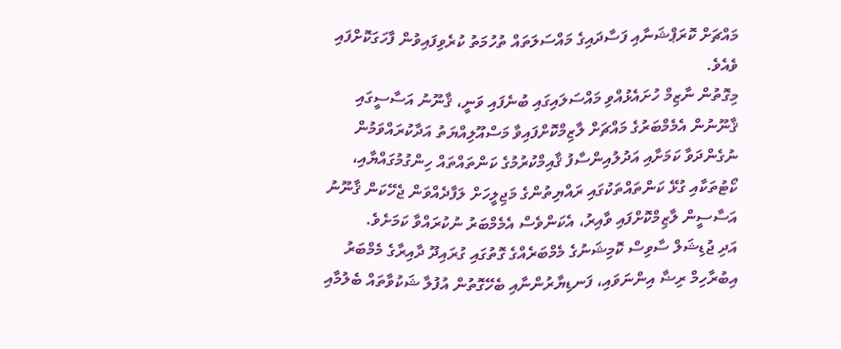މައްޗަށް ކޮރަޕްޝަނާއި ފަސާދައިގެ މައްސަލަތައް ތުހުމަތު ކުރެވިފައިވުން ފާހަގަކޮށްފައި ވެއެވެ.
މިގޮތުން ނާޒިމް ހުށައެޅުއްވި މައްސަލައިގައި ބުނެފައި ވަނީ، ޤާނޫނު އަސާސީގައި ޤާނޫނުން އެމެމްބަރުގެ މައްޗަށް ލާޒިމްކޮށްފައިވާ މަސްއޫލިއްޔަތު އަދާކުރައްވަމުން ނުގެންދަވާ ކަމަށާއި އަދުލުއިންސާފު ޤާއިމްކުރުމުގެ ކަންތައްތައް ހިންގުމުގައްޔާއި، ކޯޓުތަކާއި ގުޅޭ ކަންތައްތަކުގައި ރައްޔިތުންގެ މަޖިލީހަށް ލަފާދެއްވަން ޖެހޭކަން ޤާނޫނު އަސާސީން ލާޒިމްކޮށްފައި ވާއިރު، އެކަންވެސް އެމެމްބަރު ނުކުރައްވާ ކަމަށެވެ.
އަދި ޖުޑިޝަލް ސާވިސް ކޮމިޝަނުގެ މެމްބަރެއްގެ ގޮތުގައި ގުރައިދޫ ދާއިރާގެ މެމްބަރު އިބުރާހިމް ރިޟާ އިންނަވައި، ފަނޑިޔާރުންނާއި ބެހޭގޮތުން އުފުލާ ޝަކުވާތައް ބެލުމާއި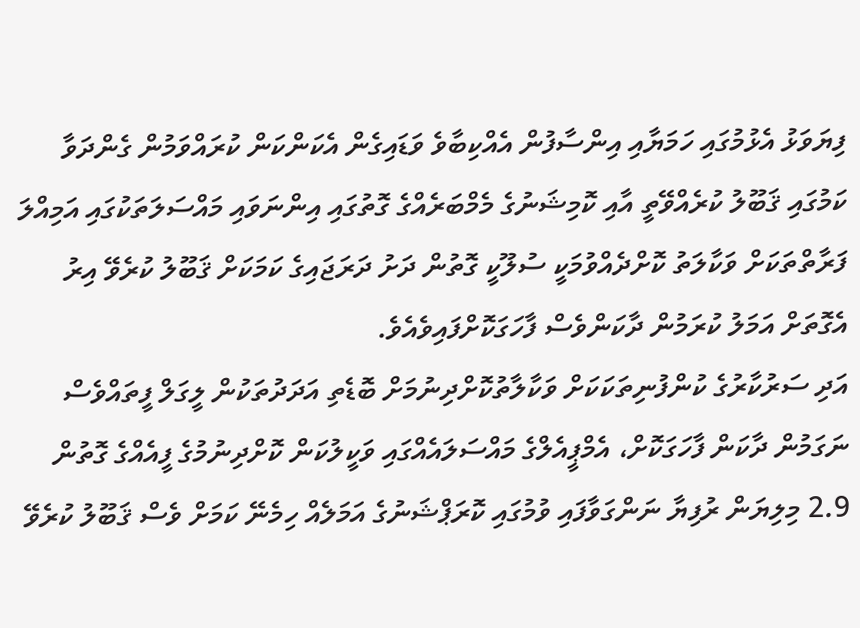ފިޔަވަޅު އެޅުމުގައި ހަމަޔާއި އިންސާފުން އެއްކިބާވެ ވަޑައިގެން އެކަންކަން ކުރައްވަމުން ގެންދަވާ ކަމުގައި ޤަބޫލު ކުރެއްވޭތީ އާއި ކޮމިޝަނުގެ މެމްބަރެއްގެ ގޮތުގައި އިންނަވައި މައްސަލަތަކުގައި އަމިއްލަ ފަރާތްތަކަށް ވަކާލަތު ކޮށްދެއްވުމަކީ ސުލޫކީ ގޮތުން ދަށު ދަރަޖައިގެ ކަމަކަށް ޤަބޫލު ކުރެވޭ އިރު އެގޮތަށް އަމަލު ކުރަމުން ދާކަންވެސް ފާހަގަކޮށްފައިވެއެވެ.
އަދި ސަރުކާރުގެ ކުންފުނިތަކަކަށް ވަކާލާތުކޮށްދިނުމަށް ބޮޑެތި އަދަދުތަކުން ލީގަލް ފީތައްވެސް ނަގަމުން ދާކަން ފާހަގަކޮށް، އެމްޕީއެލްގެ މައްސަލައެއްގައި ވަކީލުކަން ކޮށްދިނުމުގެ ފީއެއްގެ ގޮތުން 2.9 މިލިޔަން ރުފިޔާ ނަންގަވާފައި ވުމުގައި ކޮރަޕްޝަނުގެ އަމަލެއް ހިމެނޭ ކަމަށް ވެސް ޤަބޫލު ކުރެވޭ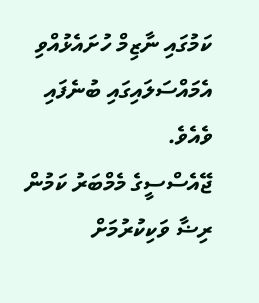ކަމުގައި ނާޒިމް ހުށައެޅުއްވި އެމައްސަލައިގައި ބުނެފައި ވެއެވެ.
ޖޭއެސްސީގެ މެމްބަރު ކަމުން ރިޟާ ވަކިކުރުމަށް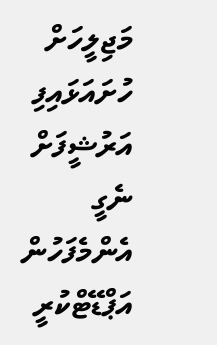މަޖިލީހަށް ހުށައަޅައިފި
އަރުޝީފަށް ނެގީ
އެންމެފަހުން އަޕްޑޭޓްކުރީ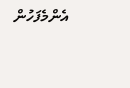އެންމެފަހުން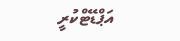އަޕްޑޭޓްކުރީ